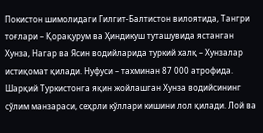Покистон шимолидаги Гилгит-Балтистон вилоятида, Тангри тоғлари – Қорақурум ва Ҳиндикуш туташувида ястанган Хунза, Нагар ва Ясин водийларида туркий халқ – Хунзалар истиқомат қилади. Нуфуси – тахминан 87 000 атрофида.
Шарқий Туркистонга яқин жойлашган Хунза водийсининг сўлим манзараси, сеҳрли кўллари кишини лол қилади. Лой ва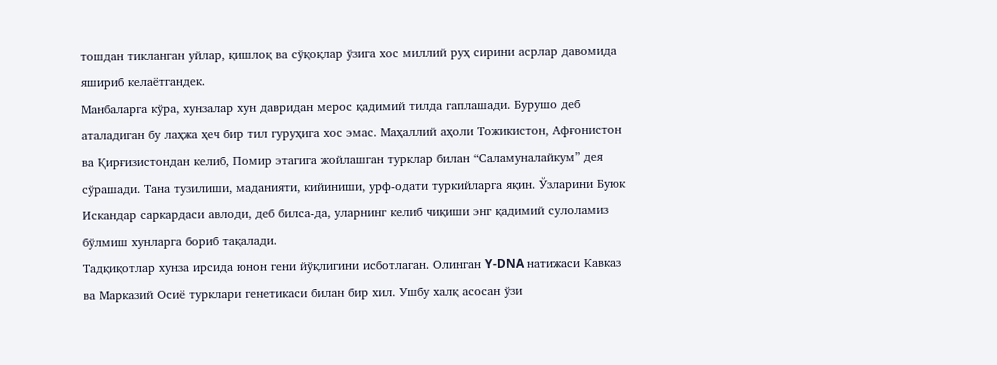тошдан тикланган уйлар, қишлоқ ва сўқоқлар ўзига хос миллий руҳ сирини асрлар давомида яшириб келаётгандек.
Манбаларга кўра, хунзалар хун давридан мерос қадимий тилда гаплашади. Бурушо деб аталадиган бу лаҳжа ҳеч бир тил гуруҳига хос эмас. Маҳаллий аҳоли Тожикистон, Афғонистон ва Қирғизистондан келиб, Помир этагига жойлашган турклар билан “Саламуналайкум” дея сўрашади. Тана тузилиши, маданияти, кийиниши, урф-одати туркийларга яқин. Ўзларини Буюк Искандар саркардаси авлоди, деб билса-да, уларнинг келиб чиқиши энг қадимий сулоламиз бўлмиш хунларга бориб тақалади.
Тадқиқотлар хунза ирсида юнон гени йўқлигини исботлаган. Олинган Y-DNA натижаси Кавказ ва Марказий Осиё турклари генетикаси билан бир хил. Ушбу халқ асосан ўзи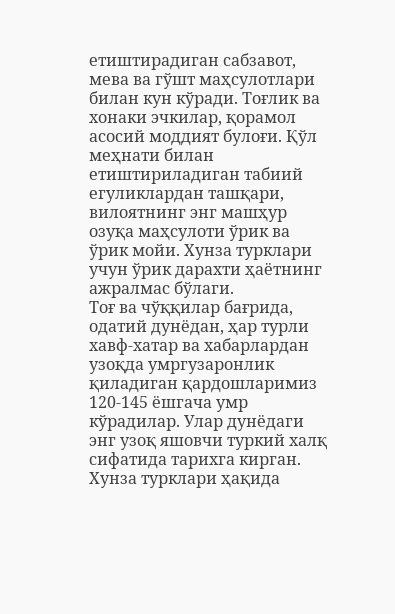етиштирадиган сабзавот, мева ва гўшт маҳсулотлари билан кун кўради. Тоғлик ва хонаки эчкилар, қорамол асосий моддият булоғи. Қўл меҳнати билан етиштириладиган табиий егуликлардан ташқари, вилоятнинг энг машҳур озуқа маҳсулоти ўрик ва ўрик мойи. Хунза турклари учун ўрик дарахти ҳаётнинг ажралмас бўлаги.
Тоғ ва чўққилар бағрида, одатий дунёдан, ҳар турли хавф-хатар ва хабарлардан узоқда умргузаронлик қиладиган қардошларимиз 120-145 ёшгача умр кўрадилар. Улар дунёдаги энг узоқ яшовчи туркий халқ сифатида тарихга кирган.
Хунза турклари ҳақида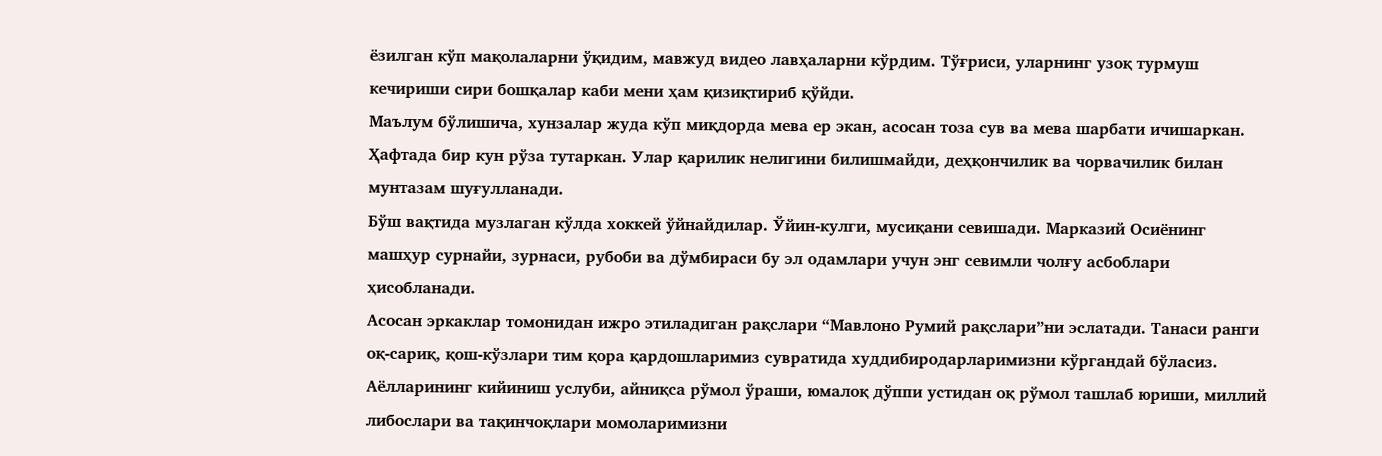ёзилган кўп мақолаларни ўқидим, мавжуд видео лавҳаларни кўрдим. Тўғриси, уларнинг узоқ турмуш кечириши сири бошқалар каби мени ҳам қизиқтириб қўйди.
Маълум бўлишича, хунзалар жуда кўп миқдорда мева ер экан, асосан тоза сув ва мева шарбати ичишаркан. Ҳафтада бир кун рўза тутаркан. Улар қарилик нелигини билишмайди, деҳқончилик ва чорвачилик билан мунтазам шуғулланади.
Бўш вақтида музлаган кўлда хоккей ўйнайдилар. Ўйин-кулги, мусиқани севишади. Марказий Осиёнинг машҳур сурнайи, зурнаси, рубоби ва дўмбираси бу эл одамлари учун энг севимли чолғу асбоблари ҳисобланади.
Асосан эркаклар томонидан ижро этиладиган рақслари “Мавлоно Румий рақслари”ни эслатади. Танаси ранги оқ-сариқ, қош-кўзлари тим қора қардошларимиз сувратида худдибиродарларимизни кўргандай бўласиз.
Аёлларининг кийиниш услуби, айниқса рўмол ўраши, юмалоқ дўппи устидан оқ рўмол ташлаб юриши, миллий либослари ва тақинчоқлари момоларимизни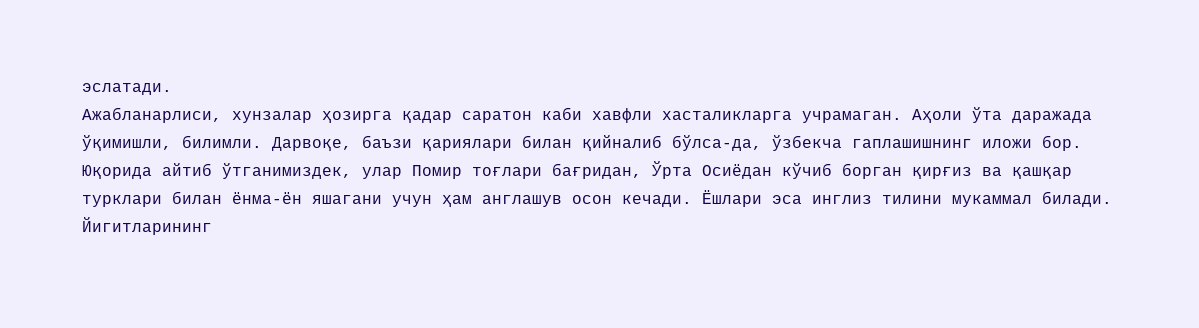эслатади.
Ажабланарлиси, хунзалар ҳозирга қадар саратон каби хавфли хасталикларга учрамаган. Аҳоли ўта даражада ўқимишли, билимли. Дарвоқе, баъзи қариялари билан қийналиб бўлса-да, ўзбекча гаплашишнинг иложи бор.
Юқорида айтиб ўтганимиздек, улар Помир тоғлари бағридан, Ўрта Осиёдан кўчиб борган қирғиз ва қашқар турклари билан ёнма-ён яшагани учун ҳам англашув осон кечади. Ёшлари эса инглиз тилини мукаммал билади. Йигитларининг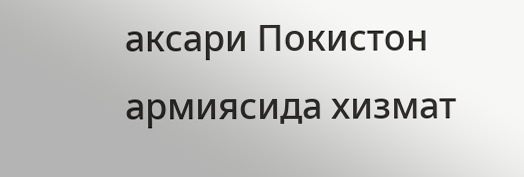аксари Покистон армиясида хизмат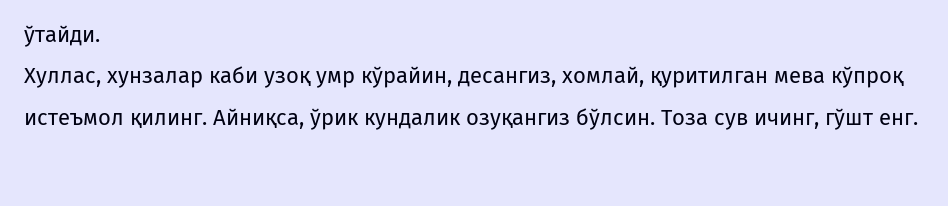ўтайди.
Хуллас, хунзалар каби узоқ умр кўрайин, десангиз, хомлай, қуритилган мева кўпроқ истеъмол қилинг. Айниқса, ўрик кундалик озуқангиз бўлсин. Тоза сув ичинг, гўшт енг.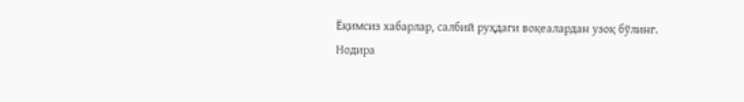Ёқимсиз хабарлар, салбий руҳдаги воқеалардан узоқ бўлинг.
Нодира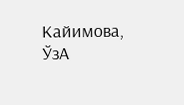Кайимова,
ЎзА